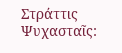Στράττις Ψυχασταῖς: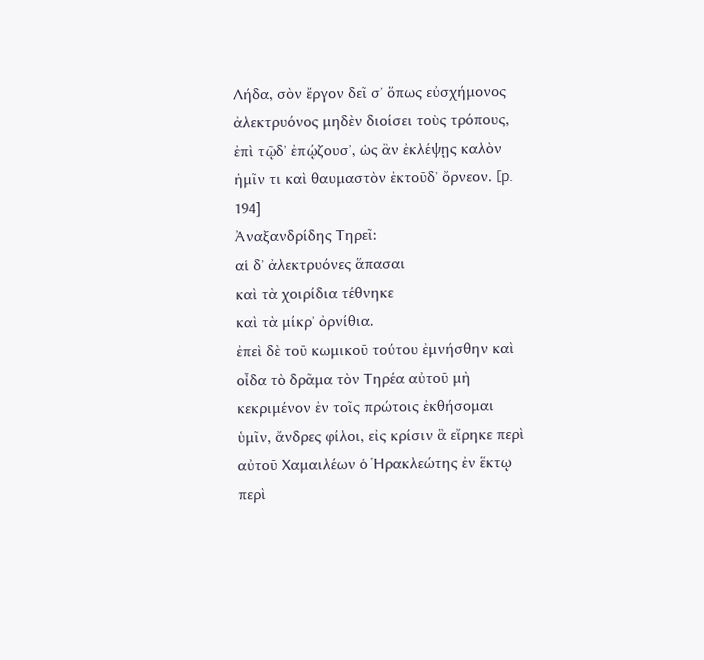Λήδα, σὸν ἔργον δεῖ σ᾽ ὅπως εὐσχήμονος
ἀλεκτρυόνος μηδὲν διοίσει τοὺς τρόπους,
ἐπὶ τῷδ᾽ ἐπῴζουσ᾽, ὡς ἂν ἐκλέψῃς καλὸν
ἡμῖν τι καὶ θαυμαστὸν ἐκτοῦδ᾽ ὄρνεον. [p. 194]
Ἀναξανδρίδης Τηρεῖ:
αἱ δ᾽ ἀλεκτρυόνες ἅπασαι
καὶ τὰ χοιρίδια τέθνηκε
καὶ τὰ μίκρ᾽ ὀρνίθια.
ἐπεὶ δὲ τοῦ κωμικοῦ τούτου ἐμνήσθην καὶ οἶδα τὸ δρᾶμα τὸν Τηρέα αὐτοῦ μὴ κεκριμένον ἐν τοῖς πρώτοις ἐκθήσομαι ὑμῖν, ἄνδρες φίλοι, εἰς κρίσιν ἃ εἴρηκε περὶ αὐτοῦ Χαμαιλέων ὁ Ἡρακλεώτης ἐν ἕκτῳ περὶ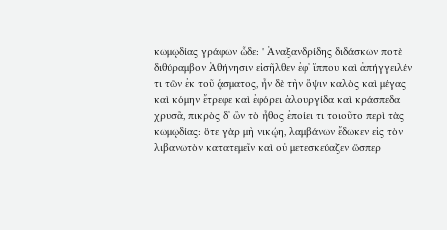κωμῳδίας γράφων ὧδε: ' Ἀναξανδρίδης διδάσκων ποτὲ διθύραμβον Ἀθήνησιν εἰσῆλθεν ἐφ᾽ ἵππου καὶ ἀπήγγειλέν τι τῶν ἐκ τοῦ ᾁσματος, ἦν δὲ τὴν ὄψιν καλὸς καὶ μέγας καὶ κόμην ἔτρεφε καὶ ἐφόρει ἁλουργίδα καὶ κράσπεδα χρυσᾶ, πικρὸς δ᾽ ὢν τὸ ἦθος ἐποίει τι τοιοῦτο περὶ τὰς κωμῳδίας: ὅτε γὰρ μὴ νικῴη, λαμβάνων ἔδωκεν εἰς τὸν λιβανωτὸν κατατεμεῖν καὶ οὐ μετεσκεύαζεν ὥσπερ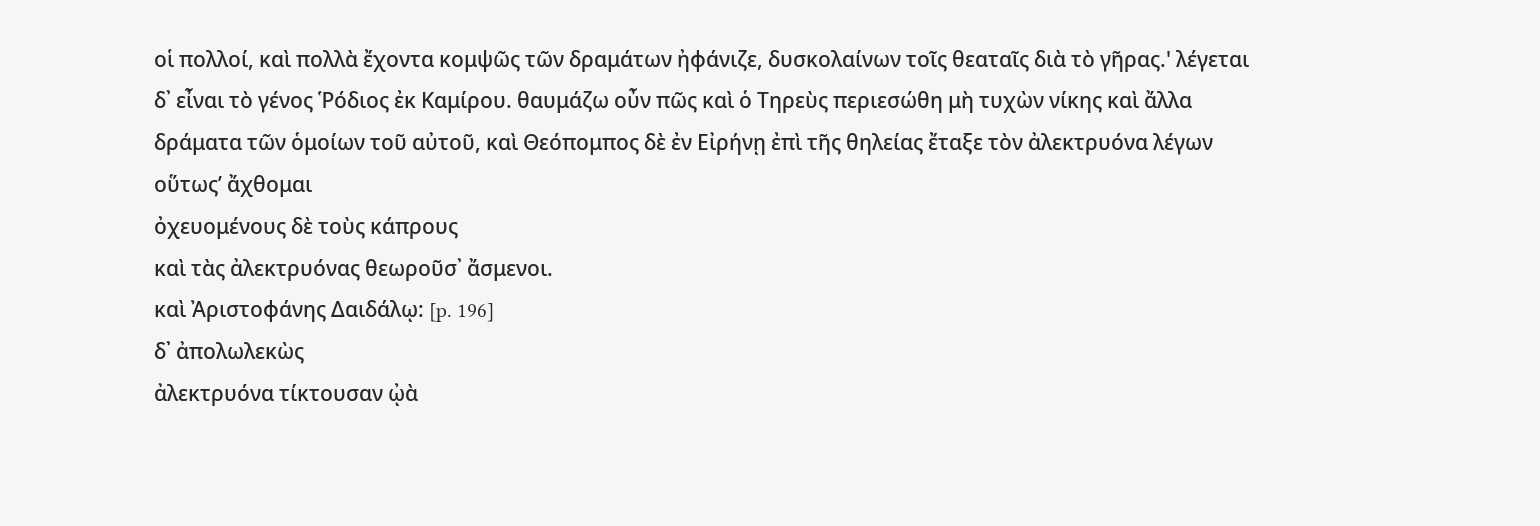οἱ πολλοί, καὶ πολλὰ ἔχοντα κομψῶς τῶν δραμάτων ἠφάνιζε, δυσκολαίνων τοῖς θεαταῖς διὰ τὸ γῆρας.' λέγεται δ᾽ εἶναι τὸ γένος Ῥόδιος ἐκ Καμίρου. θαυμάζω οὖν πῶς καὶ ὁ Τηρεὺς περιεσώθη μὴ τυχὼν νίκης καὶ ἄλλα δράματα τῶν ὁμοίων τοῦ αὐτοῦ, καὶ Θεόπομπος δὲ ἐν Εἰρήνῃ ἐπὶ τῆς θηλείας ἔταξε τὸν ἀλεκτρυόνα λέγων οὕτως’ ἄχθομαι
ὀχευομένους δὲ τοὺς κάπρους
καὶ τὰς ἀλεκτρυόνας θεωροῦσ᾽ ἄσμενοι.
καὶ Ἀριστοφάνης Δαιδάλῳ: [p. 196]
δ᾽ ἀπολωλεκὼς
ἀλεκτρυόνα τίκτουσαν ᾠὰ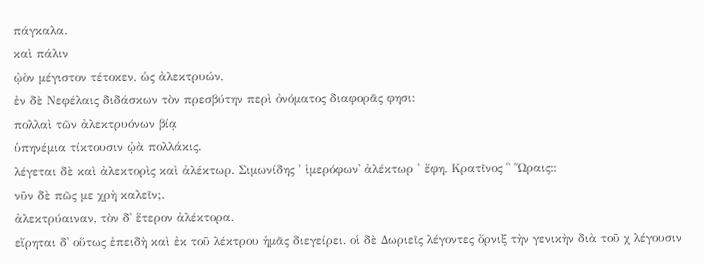πάγκαλα.
καὶ πάλιν
ᾠὸν μέγιστον τέτοκεν, ὡς ἀλεκτρυών,
ἐν δὲ Νεφέλαις διδάσκων τὸν πρεσβύτην περὶ ὀνόματος διαφορᾶς φησι:
πολλαὶ τῶν ἀλεκτρυόνων βίᾳ
ὑπηνέμια τίκτουσιν ᾠὰ πολλάκις.
λέγεται δὲ καὶ ἀλεκτορὶς καὶ ἀλέκτωρ. Σιμωνίδης ' ἱμερόφων᾽ ἀλέκτωρ ' ἔφη. Κρατῖνος ῝ Ὥραις::
νῦν δὲ πῶς με χρὴ καλεῖν;.
ἀλεκτρύαιναν, τὸν δ᾽ ἕτερον ἀλέκτορα.
εἴρηται δ᾽ οὕτως ἐπειδὴ καὶ ἐκ τοῦ λέκτρου ἡμᾶς διεγείρει. οἱ δὲ Δωριεῖς λέγοντες ὄρνιξ τὴν γενικὴν διὰ τοῦ χ λέγουσιν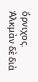ὄρνιχος. Ἀλκμὰν δὲ διὰ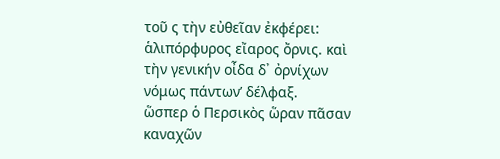τοῦ ς τὴν εὐθεῖαν ἐκφέρει: ἁλιπόρφυρος εἴαρος ὄρνις. καὶ τὴν γενικήν οἶδα δ᾽ ὀρνίχων νόμως πάντων’ δέλφαξ.
ὥσπερ ὁ Περσικὸς ὥραν πᾶσαν καναχῶν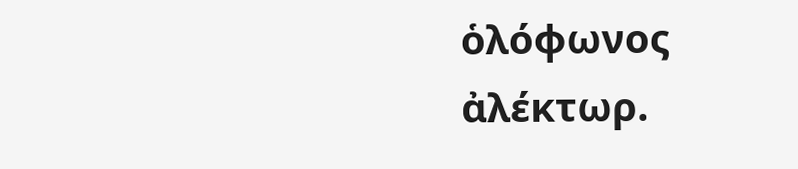ὁλόφωνος
ἀλέκτωρ.